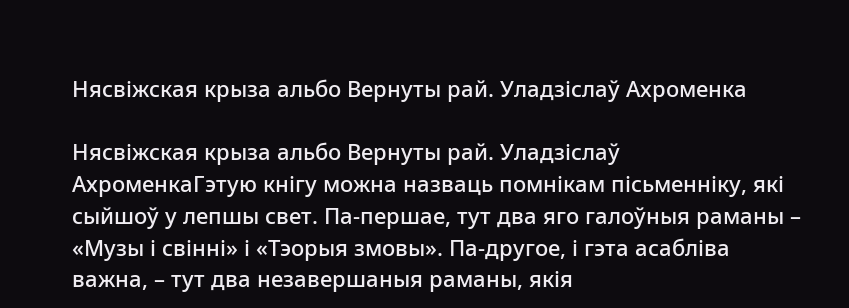Нясвіжская крыза альбо Вернуты рай. Уладзіслаў Ахроменка

Нясвіжская крыза альбо Вернуты рай. Уладзіслаў АхроменкаГэтую кнігу можна назваць помнікам пісьменніку, які сыйшоў у лепшы свет. Па-першае, тут два яго галоўныя раманы – «Музы і свінні» і «Тэорыя змовы». Па-другое, і гэта асабліва важна, – тут два незавершаныя раманы, якія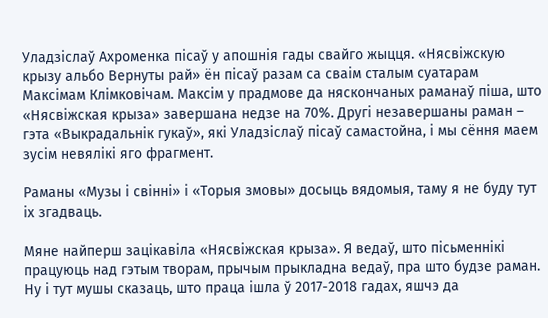Уладзіслаў Ахроменка пісаў у апошнія гады свайго жыцця. «Нясвіжскую крызу альбо Вернуты рай» ён пісаў разам са сваім сталым суатарам Максімам Клімковічам. Максім у прадмове да няскончаных раманаў піша, што «Нясвіжская крыза» завершана недзе на 70%. Другі незавершаны раман – гэта «Выкрадальнік гукаў», які Уладзіслаў пісаў самастойна, і мы сёння маем зусім невялікі яго фрагмент.

Раманы «Музы і свінні» і «Торыя змовы» досыць вядомыя, таму я не буду тут іх згадваць.

Мяне найперш зацікавіла «Нясвіжская крыза». Я ведаў, што пісьменнікі працуюць над гэтым творам, прычым прыкладна ведаў, пра што будзе раман. Ну і тут мушы сказаць, што праца ішла ў 2017-2018 гадах, яшчэ да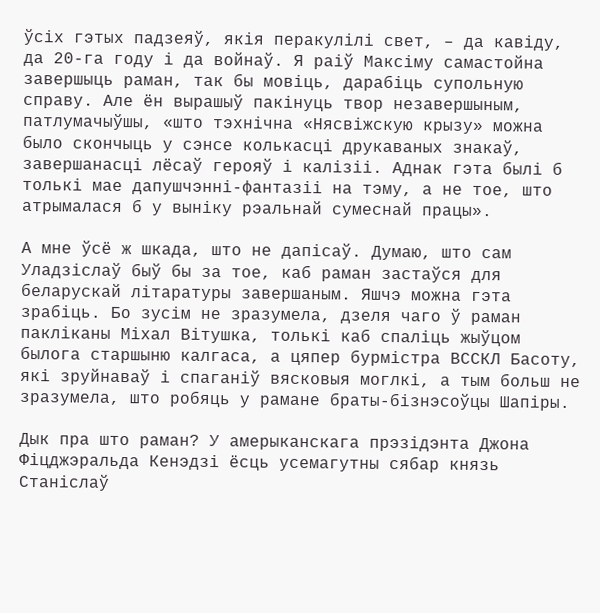ўсіх гэтых падзеяў, якія перакулілі свет, – да кавіду, да 20-га году і да войнаў. Я раіў Максіму самастойна завершыць раман, так бы мовіць, дарабіць супольную справу. Але ён вырашыў пакінуць твор незавершыным, патлумачыўшы, «што тэхнічна «Нясвіжскую крызу» можна было скончыць у сэнсе колькасці друкаваных знакаў, завершанасці лёсаў герояў і калізіі. Аднак гэта былі б толькі мае дапушчэнні-фантазіі на тэму, а не тое, што атрымалася б у выніку рэальнай сумеснай працы».

А мне ўсё ж шкада, што не дапісаў. Думаю, што сам Уладзіслаў быў бы за тое, каб раман застаўся для беларускай літаратуры завершаным. Яшчэ можна гэта зрабіць. Бо зусім не зразумела, дзеля чаго ў раман пакліканы Міхал Вітушка, толькі каб спаліць жыўцом былога старшыню калгаса, а цяпер бурмістра ВССКЛ Басоту, які зруйнаваў і спаганіў вясковыя моглкі, а тым больш не зразумела, што робяць у рамане браты-бізнэсоўцы Шапіры.

Дык пра што раман? У амерыканскага прэзідэнта Джона Фіцджэральда Кенэдзі ёсць усемагутны сябар князь Станіслаў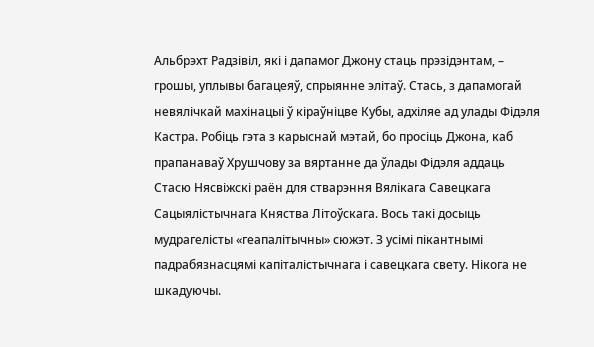Альбрэхт Радзівіл, які і дапамог Джону стаць прэзідэнтам, – грошы, уплывы багацеяў, спрыянне элітаў. Стась, з дапамогай невялічкай махінацыі ў кіраўніцве Кубы, адхіляе ад улады Фідэля Кастра. Робіць гэта з карыснай мэтай, бо просіць Джона, каб прапанаваў Хрушчову за вяртанне да ўлады Фідэля аддаць Стасю Нясвіжскі раён для стварэння Вялікага Савецкага Сацыялістычнага Княства Літоўскага. Вось такі досыць мудрагелісты «геапалітычны» сюжэт. З усімі пікантнымі падрабязнасцямі капіталістычнага і савецкага свету. Нікога не шкадуючы.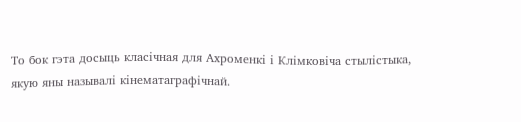То бок гэта досыць класічная для Ахроменкі і Клімковіча стылістыка, якую яны называлі кінематаграфічнай.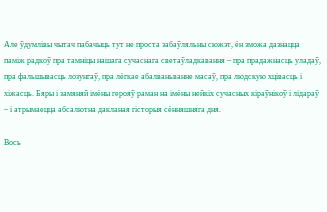Але ўдумлівы чытач пабачыць тут не проста забаўляльны сюжэт, ён зможа дазнацца паміж радкоў пра тамніцы нашага сучаснага светаўладкавання – пра прадажнасць уладаў, пра фальшывасць лозунгаў, пра лёгкае абалваньванне масаў, пра людскую хцівасць і хіжасць. Бяры і замяняй імёны герояў раман на імёны нейкіх сучасных кіраўнікоў і лідараў – і атрымаецца абсалютна дакланая гісторыя сённяшняга дня.

Вось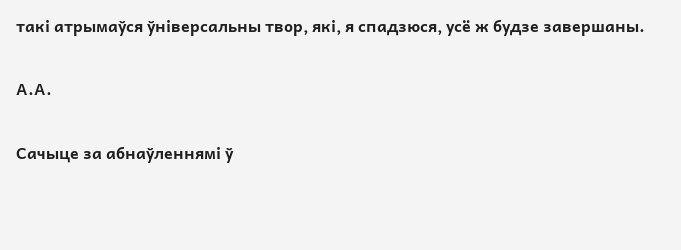такі атрымаўся ўніверсальны твор, які, я спадзюся, усё ж будзе завершаны.

А.А.

Сачыце за абнаўленнямі ў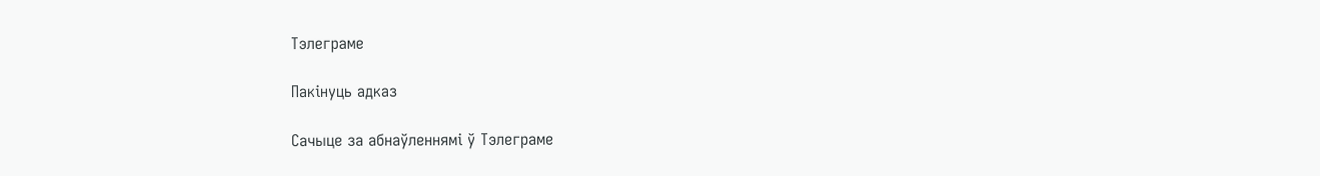Тэлеграме

Пакінуць адказ

Сачыце за абнаўленнямі ў Тэлеграме